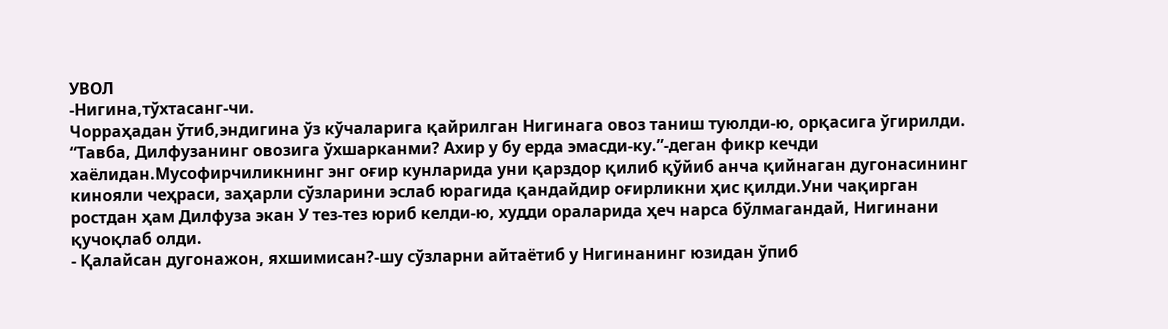УВОЛ
-Нигина,тўхтасанг-чи.
Чорраҳадан ўтиб,эндигина ўз кўчаларига қайрилган Нигинага овоз таниш туюлди-ю, орқасига ўгирилди. “Тавба, Дилфузанинг овозига ўхшарканми? Ахир у бу ерда эмасди-ку.”-деган фикр кечди хаёлидан.Мусофирчиликнинг энг оғир кунларида уни қарздор қилиб қўйиб анча қийнаган дугонасининг кинояли чеҳраси, заҳарли сўзларини эслаб юрагида қандайдир оғирликни ҳис қилди.Уни чақирган ростдан ҳам Дилфуза экан У тез-тез юриб келди-ю, худди ораларида ҳеч нарса бўлмагандай, Нигинани қучоқлаб олди.
- Қалайсан дугонажон, яхшимисан?-шу сўзларни айтаётиб у Нигинанинг юзидан ўпиб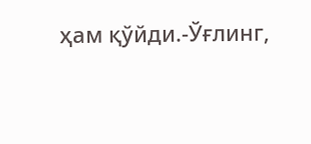ҳам қўйди.-Ўғлинг,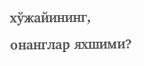хўжайининг, онанглар яхшими?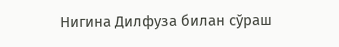Нигина Дилфуза билан сўраш